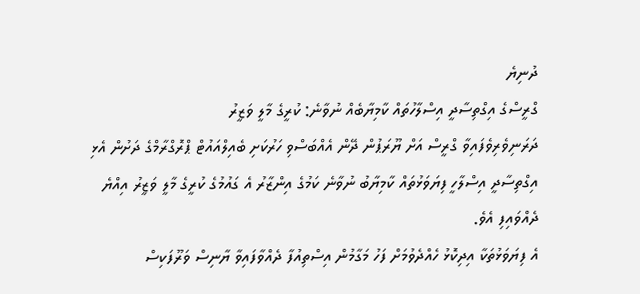ދުނިޔެ
ގްރީސްގެ އިގްތިސާދީ އިސްލާހުތައް ކާމިޔާބެއް ނުވާނެ: ކުރީގެ މާލީ ވަޒީރު
ދަރަނިވެރިވެފައިވާ ގްރީސް އަށް ޔޫރަޕުން ދޭން އެއްބަސްވި ހަރުކަށި ބެއިލްއައުޓް ޕްރޮގްރާމްގެ ދަށުން އެޅި އިގްތިސާދީ އިސްލާހީ ފިޔަވަޅުތައް ކާމިޔާބު ނުވާނެ ކަމުގެ އިންޒާރު އެ ގައުމުގެ ކުރީގެ މާލީ ވަޒީރު އިއްޔެ ދެއްވައިފި އެވެ.
އެ ފިޔަވަޅުތަކާ އިދިކޮޅު ހެއްދެވުމަށް ފަހު މަގާމުން އިސްތިއުފާ ދެއްވާފައިވާ ޔާނިސް ވަރޫފަކިސް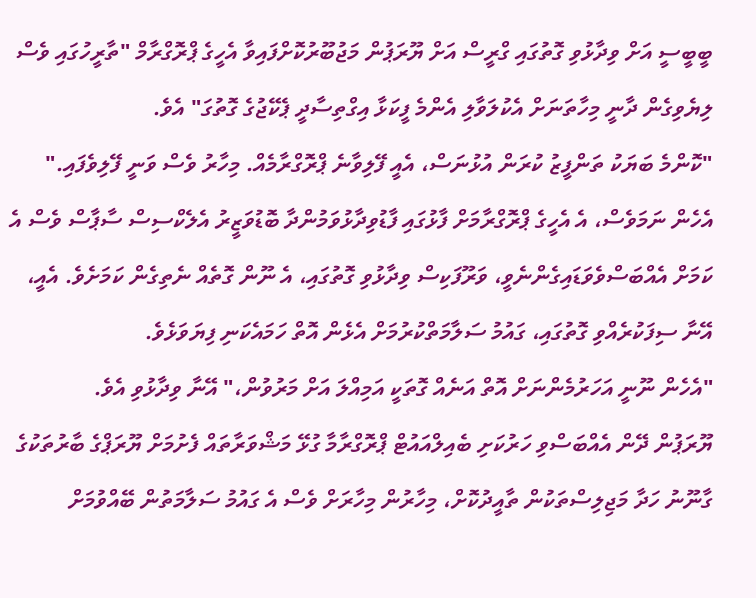ބީބީސީ އަށް ވިދާޅުވި ގޮތުގައި ގްރީސް އަށް ޔޫރަޕުން މަޖުބޫރުކޮށްފައިވާ އެހީގެ ޕްރޮގްރާމް "ތާރީހުގައި ވެސް ލިޔެވިގެން ދާނީ މިހާތަނަށް އެކުލަވާލި އެންމެ ފީކަޅާ އިގްތިސާދީ ޕެކޭޖުގެ ގޮތުގަ" އެވެ.
"ކޮންމެ ބަޔަކު ތަންފީޒު ކުރަން އުޅުނަސް، އެއީ ފޭލިވާނެ ޕްރޮގްރާމެއް. މިހާރު ވެސް ވަނީ ފޭލިވެފައި."
އެހެން ނަމަވެސް، އެ އެހީގެ ޕްރޮގްރާމަށް ފާޅުގައި ފާޑުވިދާޅުވަމުންދާ ބޮޑުވަޒީރު އެލެކްސިސް ސާޕާސް ވެސް އެ ކަމަށް އެއްބަސްވެވަޑައިގެންނެވީ، ވަރޫފަކިސް ވިދާޅުވި ގޮތުގައި، އެ ނޫން ގޮތެއް ނެތިގެން ކަމަށެވެ. އެއީ، އޭނާ ސިފަކުރެއްވި ގޮތުގައި، ގައުމު ސަލާމަތްކުރުމަށް އެޅެން އޮތް ހަމައެކަނި ފިޔަވަޅެވެ.
"އެހެން ނޫނީ އަހަރުމެންނަށް އޮތް އަނެއް ގޮތަކީ އަމިއްލަ އަށް މަރުވުން،" އޭނާ ވިދާޅުވި އެވެ.
ޔޫރަޕުން ދޭން އެއްބަސްވި ހަރުކަށި ބެއިލްއައުޓް ޕްރޮގްރާމާ ގުޅޭ މަޝްވަރާތައް ފެށުމަށް ޔޫރަޕްގެ ބާރުތަކުގެ ގާނޫނު ހަދާ މަޖިލިސްތަކުން ތާއީދުކޮށް، މިހާރުން މިހާރަށް ވެސް އެ ގައުމު ސަލާމަތުން ބޭއްވުމަށް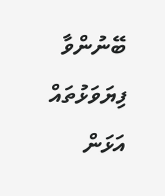ބޭނުންވާ ފިޔަވަޅުތައް އަޅަން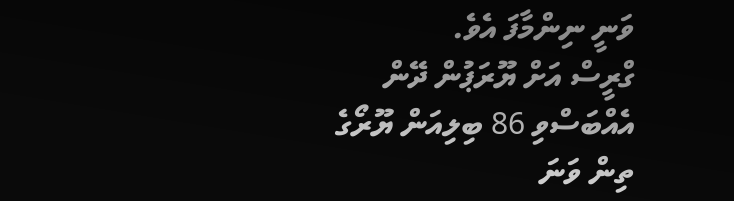ވަނީ ނިންމާފަ އެވެ.
ގްރީސް އަށް ޔޫރަޕުން ދޭން އެއްބަސްވި 86 ބިލިއަން ޔޫރޯގެ ތިން ވަނަ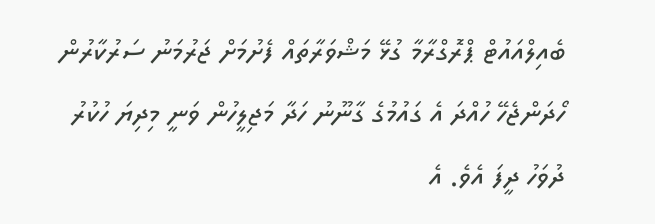ބެއިލްއައުޓް ޕްރޮގްރާމާ ގުޅޭ މަޝްވަރާތައް ފެށުމަށް ޖަރުމަނު ސަރުކާރުން ހޯދަންޖެހޭ ހުއްދަ އެ ގައުމުގެ ގާނޫނު ހަދާ މަޖިލީހުން ވަނީ މިދިޔަ ހުކުރު ދުވަހު ދީފަ އެވެ. އެ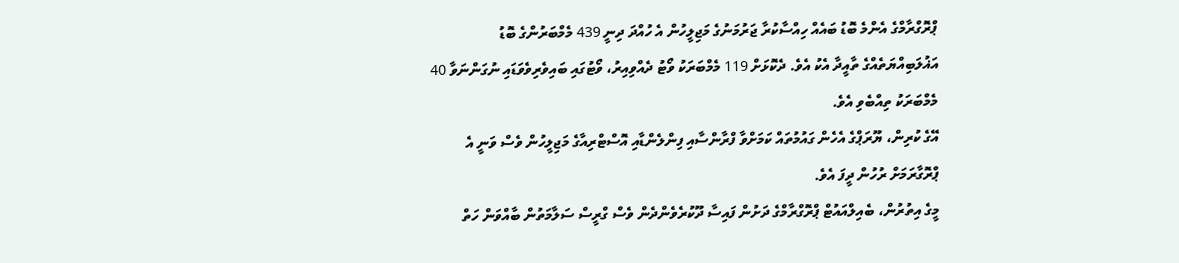ޕްރޮގްރާމްގެ އެންމެ ބޮޑު ބައެއް ހިއްސާކުރާ ޖަރުމަނުގެ މަޖިލީހުން އެ ހުއްދަ ދިނީ 439 މެމްބަރުންގެ ބޮޑު އަޣުލަބިއްޔަތެއްގެ ތާއީދާ އެކު އެވެ. ދެކޮޅަށް 119 މެމްބަރަކު ވޯޓު ދެއްވިއިރު، ވޯޓުގައި ބައިވެރިވެވަޑައި ނުގަންނަވާ 40 މެމްބަރަކު ތިއްބެވި އެވެ.
އޭގެ ކުރިން، ޔޫރަޕްގެ އެހެން ގައުމުތައް ކަމަށްވާ ފްރާންސާއި ފިންލެންޑާއި އޮސްޓްރިއާގެ މަޖިލީހުން ވެސް ވަނީ އެ ޕްރޮގާރަމަށް ރުހުން ދީފަ އެވެ.
މީގެ އިތުރުން، ބެއިލްއައުޓް ޕްރޮގްރާމްގެ ދަށުން ފައިސާ ދޫކުރެވެންދެން ވެސް ގްރީސް ސަލާމަތުން ބާއްވަން ހަތް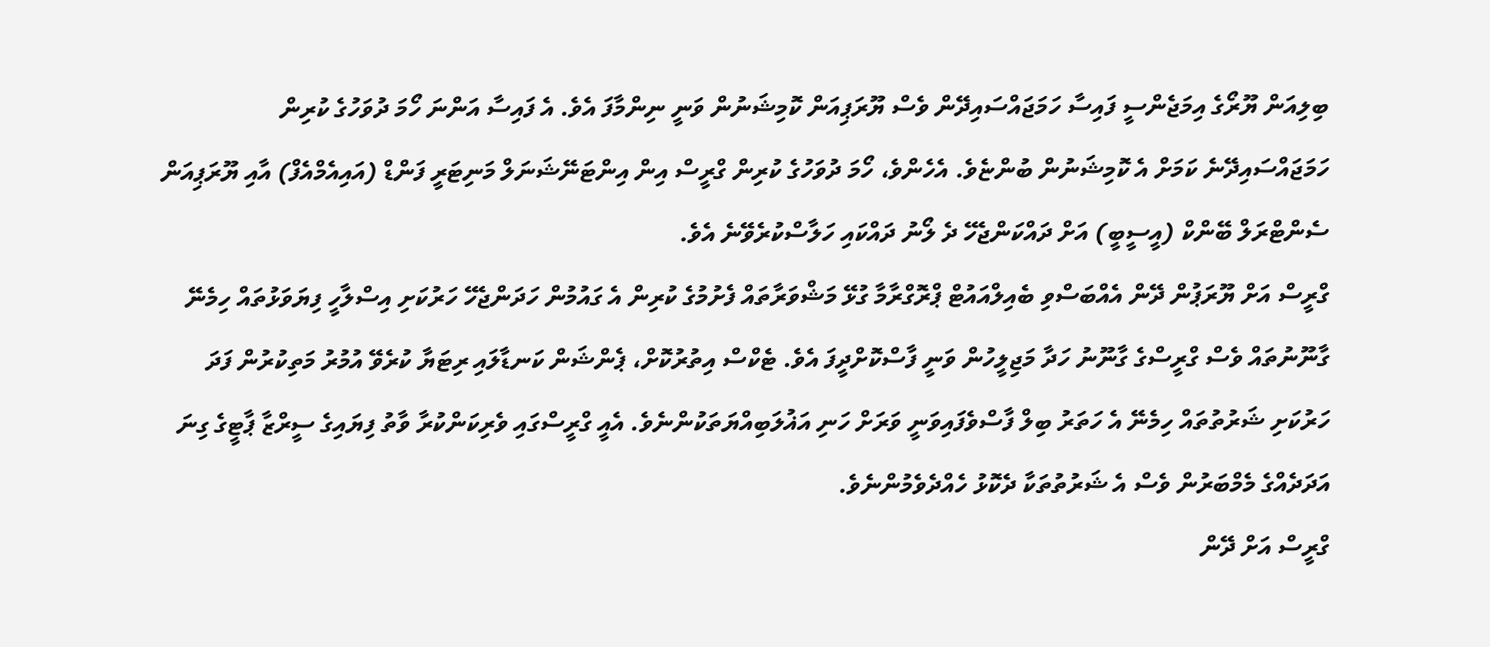ބިލިއަން ޔޫރޯގެ އިމަޖެންސީ ފައިސާ ހަމަޖައްސައިދޭން ވެސް ޔޫރަޕިއަން ކޮމިޝަނުން ވަނީ ނިންމާފަ އެވެ. އެ ފައިސާ އަންނަ ހޯމަ ދުވަހުގެ ކުރިން ހަމަޖައްސައިދޭނެ ކަމަށް އެ ކޮމިޝަނުން ބުންޏެވެ. އެހެންވެ، ހޯމަ ދުވަހުގެ ކުރިން ގްރީސް އިން އިންޓަނޭޝަނަލް މަނިޓަރީ ފަންޑް (އައިއެމްއެފް) އާއި ޔޫރަޕިއަން ސެންޓްރަލް ބޭންކް (އީސީބީ) އަށް ދައްކަންޖެހޭ ދެ ލޯނު ދައްކައި ހަލާސްކުރެވޭނެ އެވެ.
ގްރީސް އަށް ޔޫރަޕުން ދޭން އެއްބަސްވި ބެއިލްއައުޓް ޕްރޮގްރާމާ ގުޅޭ މަޝްވަރާތައް ފެށުމުގެ ކުރިން އެ ގައުމުން ހަދަންޖެހޭ ހަރުކަށި އިސްލާހީ ފިޔަވަޅުތައް ހިމެނޭ ގާނޫނުތައް ވެސް ގްރީސްގެ ގާނޫނު ހަދާ މަޖިލީހުން ވަނީ ފާސްކޮށްދީފަ އެވެ. ޓެކްސް އިތުރުކޮށް، ޕެންޝަން ކަނޑާލައި ރިޓަޔާ ކުރެވޭ އުމުރު މަތިކުރުން ފަދަ ހަރުކަށި ޝަރުތުތައް ހިމެނޭ އެ ހަތަރު ބިލް ފާސްވެފައިވަނީ ވަރަށް ހަނި އަޣުލަބިއްޔަތަކުންނެވެ. އެއީ ގްރީސްގައި ވެރިކަންކުރާ ވާތު ފިޔައިގެ ސީރްޒާ ޕާޓީގެ ގިނަ އަދަދެއްގެ މެމްބަރުން ވެސް އެ ޝަރުތުތަކާ ދެކޮޅު ހެއްދެވެމުންނެވެ.
ގްރީސް އަށް ދޭން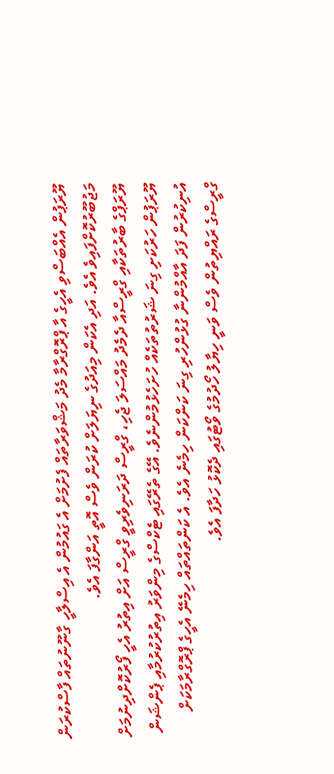ޔޫރަޕުން އެއްބަސްވި އެހީގެ އާ ޕްރޮގްރާމާ މެދު މަޝްވަރާތައް ފެށުމަށް އެ ގައުމުން އެ އިސްލާހީ ގާނޫނުތައް ފާސްކުރަން މަޖުބޫރުކޮށްފައިވެ އެވެ. އަދި އެކަން މިއަދުގެ ނިޔަލަށް ކުރަން ވެސް އޮތީ އަންގާފަ އެވެ.
ޔޫރަޕްގެ ބާރުތަކާއި ގްރީސްއާ ދެމެދު މައްސަލަ ޖެހި، ގްރީސް ދަރަނިވެރިވީ ގްރީސް އަށް އިތުރު އެހީ ފޯރުކޮށްދިނުމަށް ޔޫރަޕުން ހަރުކަށި ގިނަ ޝަރުތުތަކެއް ހުށަހެޅުމުންނެވެ. އޭގެ ތެރޭގައި ޓެކްސްގެ މިންވަރު އިތުރުކުރުމާއި ޕެންޝަން އުނިކުރުން ފަދަ އާއްމުންނާ ގުޅުންހުރި ގިނަ ކަންކަން ހިމެނެ އެވެ. އެ ކަންތައްތައް ހިމެނޭ އެހީގެ ޕްރޮގްރާމަކަށް ގްރީސްގެ ރައްޔިތުން ވެސް ވަނީ ހިޔާލު ހޯދުމުގެ ވޯޓުގައި ދެކޮޅު ހަދާފަ އެވެ.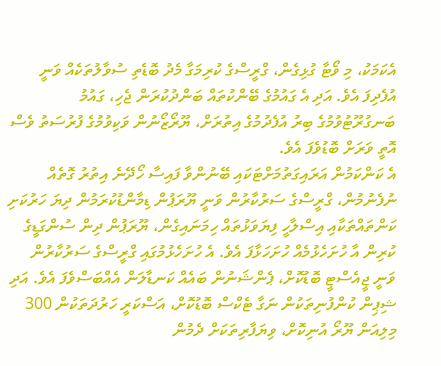އެކަމަކު، މި ވޯޓާ ގުޅިގެން، ގްރީސްގެ ކުރިމަގާ މެދު ބޮޑެތި ސުވާލުތަކެއް ވަނީ އުފެދިފަ އެވެ. އަދި އެ ގައުމުގެ ބޭންކުތައް ބަންދުކުރަން ޖެހި، ގައުމު ބަނގުރޫޓުވުމުގެ ބިރު އުފެދުމުގެ އިތުރަށް، ޔޫރޯޒޯނުން ވަކިވުމުގެ ފުރުސަތު ވެސް އޮތީ ވަރަށް ބޮޑުވެފަ އެވެ.
އެ ކަންކަމުން އަރައިގަތުމަށްޓަކައި ބޭނުންވާ ފައިސާ ހޯދޭނެ އިތުރު ގޮތެއް ނުފެނުމުން، ގްރީސްގެ ސަރުކާރުން ވަނީ ޔޫރަޕުން ޑިމާންޑުކުރަމުން ދިޔަ ހަރުކަށި ކަންތައްތަކާއި އިސްލާހީ ފިޔަވަޅުތައް ހިމަނައިގެން، ޔޫރަޕުން ދިން ސުންގަޑީގެ ކުރިން އާ ހުށަހެޅުމެއް ހުށަހަޅާފަ އެވެ. އެ ހުށަހެޅުމުގައި ގްރީސްގެ ސަރުކާރުން ވަނީ ޖީއެސްޓީ ބޮޑުކޮށް، ޕެންޝަނުން ބައެއް ކަނޑާލަން އެއްބަސްވެފަ އެވެ. އަދި ޝިޕިން ކުންފުނިތަކުން ނަގާ ޓެކްސް ބޮޑުކޮށް، އަސްކަރީ ހަރުދަތަކުން 300 މިލިއަން ޔޫރޯ އުނިކޮށް، ވިޔަފާރިތަކަށް ދެމުން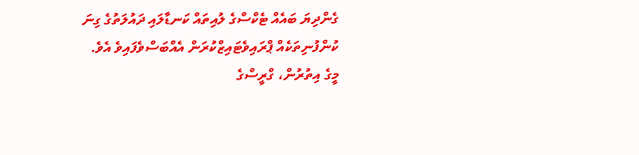ގެންދިޔަ ބައެއް ޓެކްސްގެ ލުއިތައް ކަނޑާލައި ދައުލަތުގެ ގިނަ ކުންފުނިތަކެއް ޕްރައިވެޓައިޒްކުރަން އެއްބަސްވެފައިވެ އެވެ.
މީގެ އިތުރުން، ގްރީސްގެ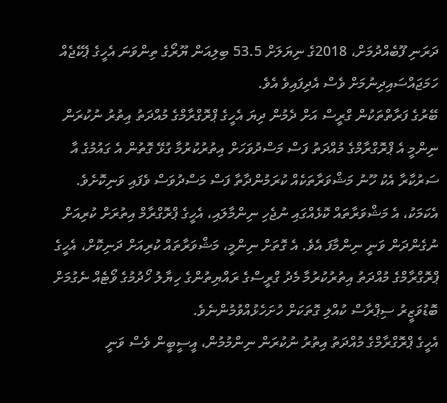ދަރަނި ފޫބެއްދުމަށް، 2018ގެ ނިޔަލަށް 53.5 ބިލިއަން ޔޫރޯގެ ތިންވަނަ އެހީގެ ޕެކޭޖެއް ހަމަޖައްސައިދިނުމަށް ވެސް އެދިފައިވެ އެވެ.
ބޭރުގެ ފަރާތްތަކުން ގްރީސް އަށް ދެމުން ދިޔަ އެހީގެ ޕްރޮގްރާމްގެ މުއްދަތު އިތުރު ނުކުރަން ނިންމީ އެ ޕްރޮގްރާމްގެ މުއްދަތު ފަސް މަސްދުވަހަށް އިތުރުކުރުމާ ގުޅޭ ގޮތުން އެ ގައުމުގެ އާ ސަރުކާރާ އެކު ހޫނު މަޝްވަރާތަކެއް ކުރަމުންދާތާ ފަސް މަސްދުވަސް ވެފައި ވަނިކޮށެވެ. އެކަމަކު، އެ މަޝްވަރާތައް ކޮޅެއްގައި ނުޖެހި ނިންމާލައި، އެހީގެ ޕްރޮގްރާމް އިތުރަށް ކުރިއަށް ނުގެންދަން ވަނީ ނިންމާފަ އެވެ. އެ ގޮތަށް ނިންމީ، މަޝްވަރާތައް ކުރިއަށް ދަނިކޮށް، އެހީގެ ޕްރޮގްރާމްގެ މުއްދަތު އިތުރުކުރުމާ މެދު ގްރީސްގެ ރައްޔިތުންގެ ހިޔާލު ހޯދުމުގެ ވޯޓެއް ނެގުމަށް ބޮޑުވަޒީރު ސިޕްރާސް ކުއްލި ގޮތަކަށް ހުށަހެޅުއްވުމުންނެވެ.
އެހީގެ ޕްރޮގްރާމްގެ މުއްދަތު އިތުރު ނުކުރަން ނިންމުމުން، އީސީބީން ވެސް ވަނީ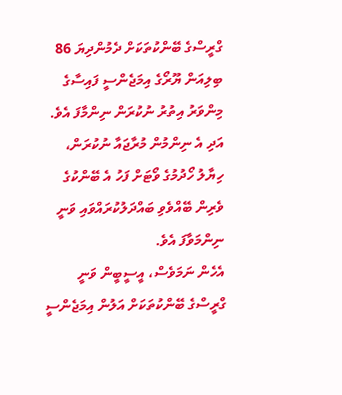ގްރީސްގެ ބޭންކުތަކަށް ދެމުންދިޔަ 86 ބިލިއަން ޔޫރޯގެ އިމަޖެންސީ ފައިސާގެ މިންވަރު އިތުރު ނުކުރަން ނިންމާފަ އެވެ. އަދި އެ ނިންމުން މުރާޖައާ ނުކުރަން، ހިޔާލު ހޯދުމުގެ ވޯޓަށް ފަހު އެ ބޭންކުގެ ވެރިން ބޭއްވެވި ބައްދަލުކުރައްވައި ވަނީ ނިންމަވާފަ އެވެ.
އެހެން ނަމަވެސް، އީސީބީން ވަނީ ގްރީސްގެ ބޭންކުތަކަށް އަލުން އިމަޖެންސީ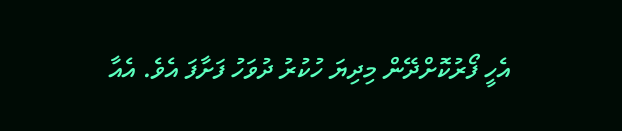އެހީ ފޯރުކޮށްދޭން މިދިޔަ ހުކުރު ދުވަހު ފަށާފަ އެވެ. އެއާ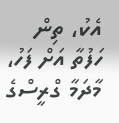އެކު، ތިން ހަފުތާ އަށް ފަހު، މާދަމާ ގްރީސްގެ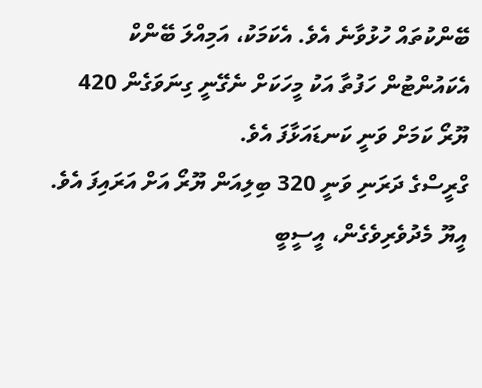ބޭންކުތައް ހުޅުވާނެ އެވެ. އެކަމަކު، އަމިއްލަ ބޭންކް އެކައުންޓުން ހަފުތާ އަކު މީހަކަށް ނެގޭނީ ގިނަވަގެން 420 ޔޫރޯ ކަމަށް ވަނީ ކަނޑައަޅާފަ އެވެ.
ގްރީސްގެ ދަރަނި ވަނީ 320 ބިލިއަން ޔޫރޯ އަށް އަރައިފަ އެވެ. އީޔޫ މެދުވެރިވެގެން، އީސީބީ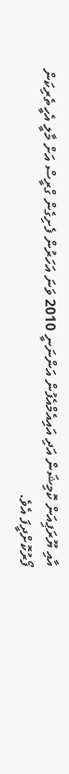އާއި ޔޫރަޕިއަން ކޮމިޝަން އަދި އައިއެމްއެފުން އަންނަނީ 2010 ވަނަ އަހަރުން ފެށިގެން ގްރީސް އަށް މާލީ އެހީތެރިކަން ފޯރުކޮށްދީފަ އެވެ.